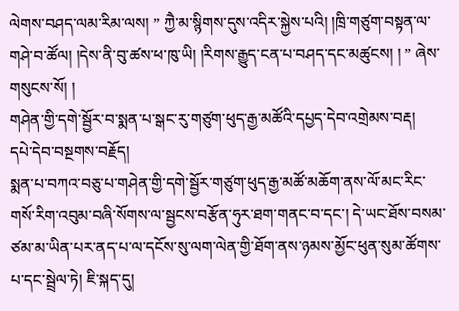ལེགས་བཤད་ལམ་རིམ་ལས། ” ཀྱཻ་མ་སྙིགས་དུས་འདིར་སྐྱེས་པའི། །ཁྲི་གཙུག་བསྟན་ལ་གཤེ་བ་ཚོལ། །དེས་ནི་བུ་ཚས་ཕ་ཁུ་ཡི། །རིགས་རྒྱུད་ངན་པ་བཤད་དང་མཚུངས། ། ” ཞེས་གསུངས་སོ། །
གཤེན་གྱི་དགེ་སྦྱོར་བ་སྨན་པ་སྒང་རུ་གཙུག་ཕུད་རྒྱ་མཚོའི་དཔྱད་དེབ་འགྲེམས་བརྡ།
དཔེ་དེབ་བསྔགས་བརྗོད།
སྨན་པ་བཀའ་བཅུ་པ་གཤེན་གྱི་དགེ་སྦྱོར་གཙུག་ཕུད་རྒྱ་མཚོ་མཆོག་ནས་ལོ་མང་རིང་གསོ་རིག་འབུམ་བཞི་སོགས་ལ་སྦྱངས་བརྩོན་ཧུར་ཐག་གནང་བ་དང་། དེ་ཡང་ཐོས་བསམ་ཙམ་མ་ཡིན་པར་ནད་པ་ལ་དངོས་སུ་ལག་ལེན་གྱི་ཐོག་ནས་ཉམས་མྱོང་ཕུན་སུམ་ཚོགས་པ་དང་སྦྲེལ་ཏེ། ཇི་སྐད་དུ།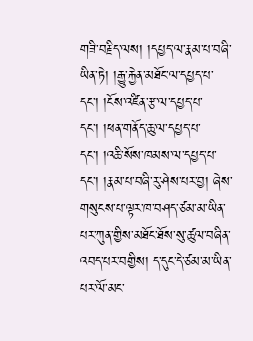གཟི་བརྗིད་ལས། །དཔྱད་ལ་རྣམ་པ་བཞི་ཡིན་ཏེ། །རྒྱུ་རྐྱེན་མཐོང་ལ་དཔྱད་པ་དང་། །ངོས་འཛིན་རྩ་ལ་དཔྱད་པ་དང་། །ཕན་གནོད་ཆུ་ལ་དཔྱད་པ་དང་། །འཆི་སོས་ཁམས་ལ་དཔྱད་པ་དང་། །རྣམ་པ་བཞི་རུ་ཤེས་པར་བྱ། ཞེས་གསུངས་པ་ལྟར་ཁ་བཤད་ཙམ་མ་ཡིན་པར་ཀུན་གྱིས་མཐོང་ཐོས་སུ་ཚུལ་བཞིན་འབད་པར་བགྱིས། ད་དུང་དེ་ཙམ་མ་ཡིན་པར་ལོ་མང་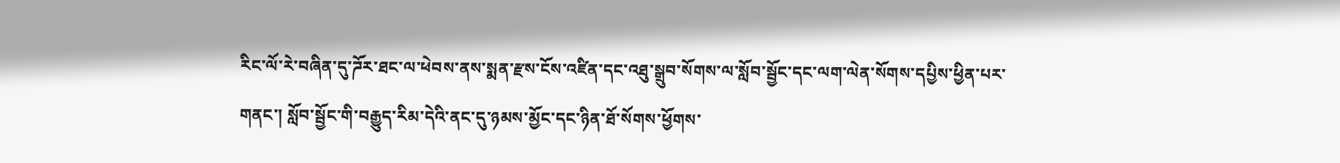རིང་ལོ་རེ་བཞིན་དུ་ཌོར་ཐང་ལ་ཕེབས་ནས་སྨན་རྫས་ངོས་འཛིན་དང་འཐུ་སྒྲུབ་སོགས་ལ་སློབ་སྦྱོང་དང་ལག་ལེན་སོགས་དཔྱིས་ཕྱིན་པར་གནང་། སློབ་སྦྱོང་གི་བརྒྱུད་རིམ་དེའི་ནང་དུ་ཉམས་མྱོང་དང་ཉིན་ཐོ་སོགས་ཕྱོགས་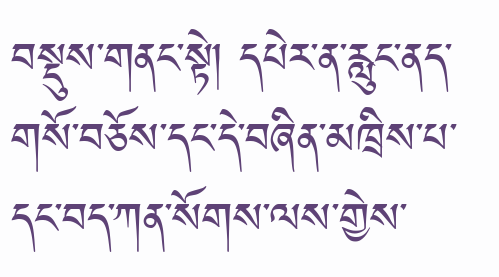བསྡུས་གནང་སྟེ། དཔེར་ན་རླུང་ནད་གསོ་བཅོས་དང་དེ་བཞིན་མཁྲིས་པ་དང་བད་ཀན་སོགས་ལས་གྱེས་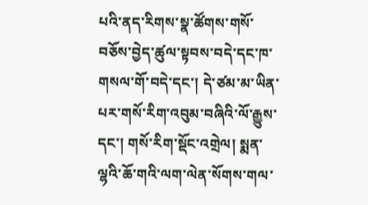པའི་ནད་རིགས་སྣ་ཚོགས་གསོ་བཅོས་བྱེད་ཚུལ་སྟབས་བདེ་དང་ཁ་གསལ་གོ་བདེ་དང་། དེ་ཙམ་མ་ཡིན་པར་གསོ་རིག་འབུམ་བཞིའི་ལོ་རྒྱུས་དང་། གསོ་རིག་སྡོང་འགྲེལ། སྨན་ལྷའི་ཆོ་གའི་ལག་ལེན་སོགས་གལ་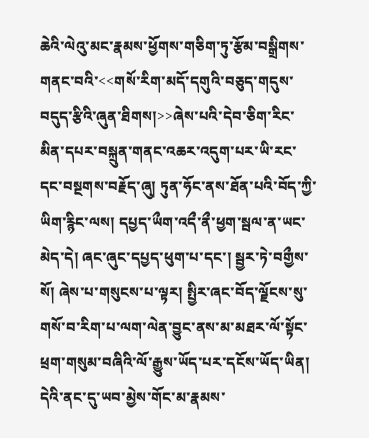ཆེའི་ལེའུ་མང་རྣམས་ཕྱོགས་གཅིག་ཏུ་རྩོམ་བསྒྲིགས་གནང་བའི་<<གསོ་རིག་མདོ་དགུའི་བཅུད་གདུས་བདུད་རྩིའི་ཞུན་ཐིགས།>>ཞེས་པའི་དེབ་ཅིག་རིང་མིན་དཔར་བསྐྲུན་གནང་འཆར་འདུག་པར་ཡི་རང་དང་བསྔགས་བརྗོད་ཞུ། ཏུན་ཧོང་ནས་ཐོན་པའི་བོད་ཀྱི་ཡིག་རྙིང་ལས། དཔྱད་ཡྀག་འདྀ་ནྀ་ཕྱག་སྦལ་ན་ཡང་མེད་དེ། ཞང་ཞུང་དཔྱད་ཕུག་པ་དང་། སྦྱར་ཏེ་བགྱྀས་སོ། ཞེས་པ་གསུངས་པ་ལྟར། སྤྱིར་ཞང་བོད་ལྗོངས་སུ་གསོ་བ་རིག་པ་ལག་ལེན་བྱུང་ནས་མ་མཐར་ལོ་སྟོང་ཕྲག་གསུམ་བཞིའི་ལོ་རྒྱུས་ཡོད་པར་དངོས་ཡོད་ཡིན། དེའི་ནང་དུ་ཡབ་མྱེས་གོང་མ་རྣམས་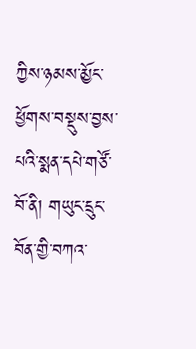ཀྱིས་ཉམས་མྱོང་ཕྱོགས་བསྡུས་བྱས་པའི་སྨན་དཔེ་གཙོ་བོ་ནི། གཡུང་དྲུང་བོན་གྱི་བཀའ་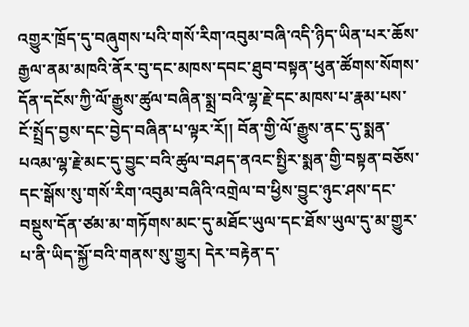འགྱུར་ཁྲོད་དུ་བཞུགས་པའི་གསོ་རིག་འབུམ་བཞི་འདི་ཉིད་ཡིན་པར་ཆོས་རྒྱལ་ནམ་མཁའི་ནོར་བུ་དང་མཁས་དབང་ཐུབ་བསྟན་ཕུན་ཚོགས་སོགས་དོན་དངོས་ཀྱི་ལོ་རྒྱུས་ཚུལ་བཞིན་སྨྲ་བའི་ལྷ་རྗེ་དང་མཁས་པ་རྣམ་པས་ངོ་སྤྲོད་བྱས་དང་བྱེད་བཞིན་པ་ལྟར་རོ།། བོན་གྱི་ལོ་རྒྱུས་ནང་དུ་སྨན་པའམ་ལྷ་རྗེ་མང་དུ་བྱུང་བའི་ཚུལ་བཤད་ནའང་སྤྱིར་སྨན་གྱི་བསྟན་བཅོས་དང་སྒོས་སུ་གསོ་རིག་འབུམ་བཞིའི་འགྲེལ་བ་ཕྱིས་བྱུང་ཉུང་ཤས་དང་བསྡུས་དོན་ཙམ་མ་གཏོགས་མང་དུ་མཐོང་ཡུལ་དང་ཐོས་ཡུལ་དུ་མ་གྱུར་པ་ནི་ཡིད་སྐྱོ་བའི་གནས་སུ་གྱུར། དེར་བརྟེན་ད་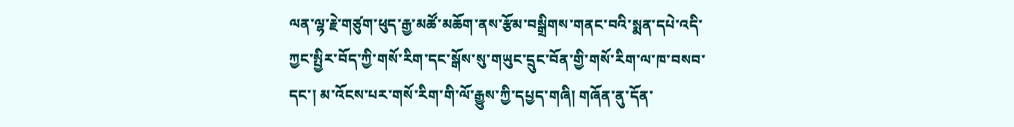ལན་ལྷ་རྗེ་གཙུག་ཕུད་རྒྱ་མཚོ་མཆོག་ནས་རྩོམ་བསྒྲིགས་གནང་བའི་སྨན་དཔེ་འདི་ཀྱང་སྤྱིར་བོད་ཀྱི་གསོ་རིག་དང་སྒོས་སུ་གཡུང་དྲུང་བོན་གྱི་གསོ་རིག་ལ་ཁ་བསབ་དང་། མ་འོངས་པར་གསོ་རིག་གི་ལོ་རྒྱུས་ཀྱི་དཔྱད་གཞི། གཞོན་ནུ་དོན་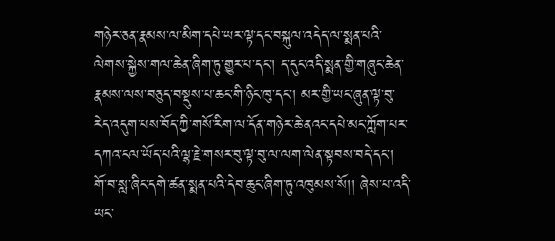གཉེར་ཅན་རྣམས་ལ་མིག་དཔེ་ཡར་ལྟ་དང་བསྐུལ་འདེད་ལ་སྨན་པའི་ལེགས་སྐྱེས་གལ་ཆེན་ཞིག་ཏུ་གྱུར་པ་དང་། ད་དུང་འདི་སྨན་གྱི་གཞུང་ཆེན་རྣམས་ལས་བཅུད་བསྡུས་པ་ཆང་གི་ཉིང་ཁུ་དང་། མར་གྱི་ཡང་ཞུན་ལྟ་བུ་རེད་འདུག་པས་བོད་ཀྱི་གསོ་རིག་ལ་དོན་གཉེར་ཆེ་ནའང་དཔེ་མང་ཀློག་པར་དཀའ་ངལ་ཡོད་པའི་ལྷ་རྗེ་གསར་བུ་ལྟ་བུ་ལ་ལག་ལེན་སྟབས་བདེ་དང་། གོ་བ་སླ་ཞིང་དགེ་ཚན་སྨན་པའི་དེབ་ཆུང་ཞིག་ཏུ་འཁུམས་སོ།། ཞེས་པ་འདི་ཡང་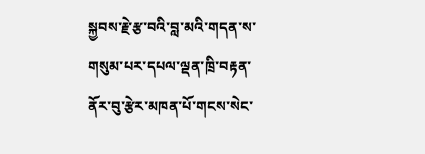སྐྱབས་རྗེ་རྩ་བའི་བླ་མའི་གདན་ས་གསུམ་པར་དཔལ་ལྡན་ཁྲི་བརྟན་ནོར་བུ་རྩེར་མཁན་པོ་གངས་སེང་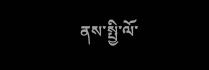ནས་སྤྱི་ལོ་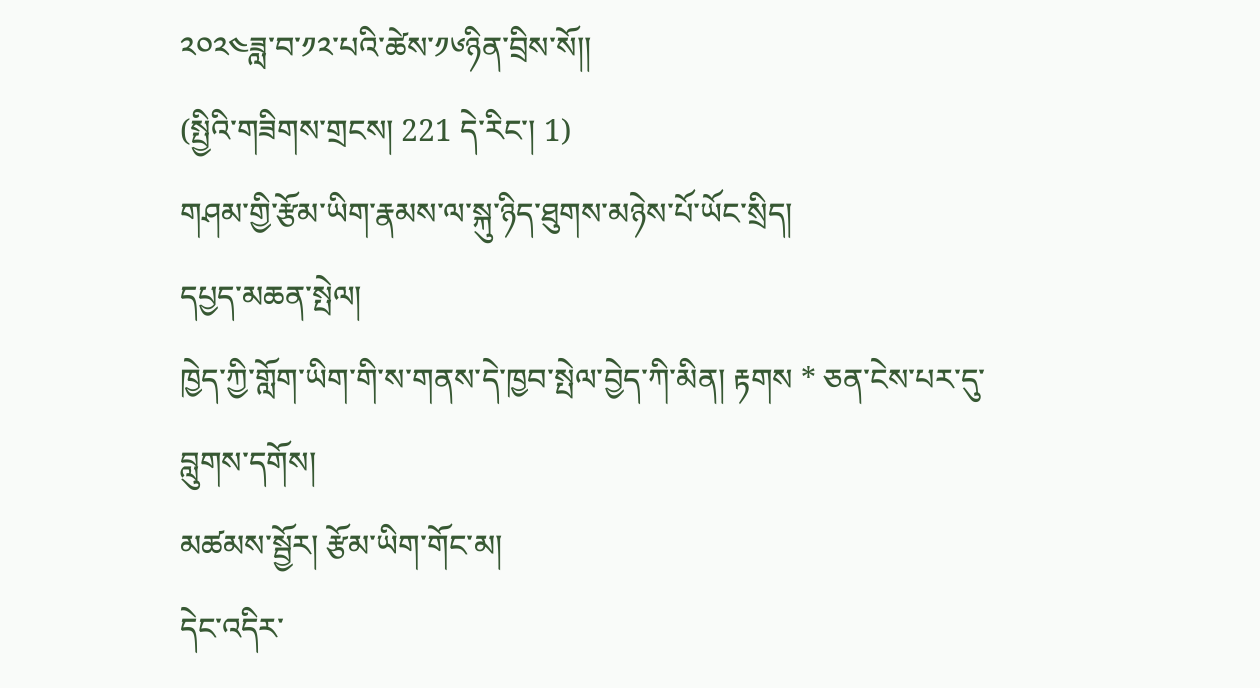༢༠༢༤ཟླ་བ་༡༢་པའི་ཚེས་༡༦ཉིན་བྲིས་སོ།།
(སྤྱིའི་གཟིགས་གྲངས། 221 དེ་རིང་། 1)
གཤམ་གྱི་རྩོམ་ཡིག་རྣམས་ལ་སྐུ་ཉིད་ཐུགས་མཉེས་པོ་ཡོང་སྲིད།
དཔྱད་མཆན་སྤེལ།
ཁྱེད་ཀྱི་གློག་ཡིག་གི་ས་གནས་དེ་ཁྱབ་སྤེལ་བྱེད་ཀི་མིན། རྟགས * ཅན་ངེས་པར་དུ་བླུགས་དགོས།
མཚམས་སྦྱོར། རྩོམ་ཡིག་གོང་མ།
དེང་འདིར་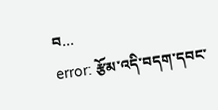བ…
error: རྩོམ་འདི་བདག་དབང་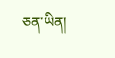ཅན་ཡིན།